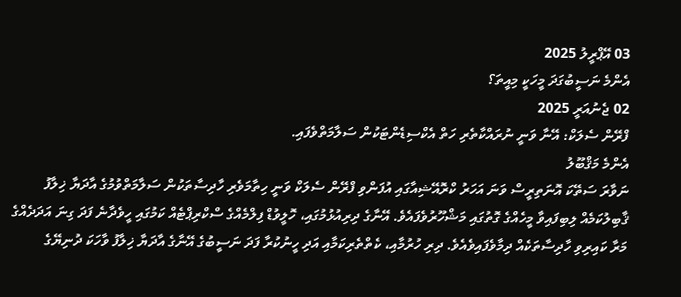03 އޭޕްރީލު 2025
އެންމެ ނަސީބުގަދަ މީހަކީ މިއީތަ؟
02 ޖެނުއަރީ 2025
ފްރޭން ސެލަކް: އޭނާ ވަނީ ނުރައްކާތެރި ހަތް އެކްސިޑެންޓަކުން ސަލާމަތްވެފައި.
އެންމެ މަޤްބޫލު
ނަވާރަ ސަތޭކަ އޮނަތިރީސް ވަނަ އަހަރު ކްރޮއޭޝިއާގައި އުފަންވި ފްރޭން ސެލަކް ވަނީ ހިތާމަވެރި ހާދިސާތަކުން ސަލާމަތްވުމުގެ އާދަޔާ ޚިލާފު ޤާބިލުކަމެއް ލިބިފައިވާ މީހެއްގެ ގޮތުގައި މަޝްހޫރުވެފައެވެ. އޭނާގެ ދިރިއުޅުމުގައި، ހޮލީވުޑް ފިލްމެއްގެ ސްކްރިޕްޓެއް ކަމުގައި ހީވެދާނެ ފަދަ ގިނަ އަދަދެއްގެ މަރާ ކައިރިވި ހާދިސާތަކެއް ދިމާވެފައިވެއެވެ. ދިރި ހުރުމާއި، ކެތްތެރިކަމާއި އަދި ހީނުކުރާ ފަދަ ނަސީބުގެ އޭނާގެ އާދަޔާ ޚިލާފު ވާހަކަ ދުނިޔޭގެ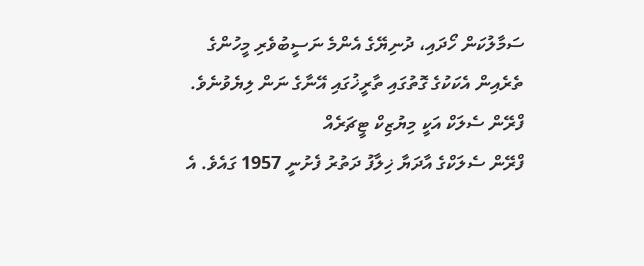ސަމާލުކަން ހޯދައި، ދުނިޔޭގެ އެންމެ ނަސީބުވެރި މީހުންގެ ތެރެއިން އެކަކުގެ ގޮތުގައި ތާރީޚުގައި އޭނާގެ ނަން ލިޔެވުނެވެ.
ފްރޭން ސެލަކް އަކީ މިޔުޒިކް ޓީޗަރެއް
ފްރޭން ސެލަކްގެ އާދަޔާ ޚިލާފު ދަތުރު ފެށުނީ 1957 ގައެވެ. އެ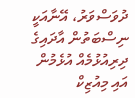ދުވަސްވަރު، އޭނާއަކީ ނިސްބަތުން އާދައިގެ ދިރިއުޅުމެއް އުޅެމުން އައި މިއުޒިކް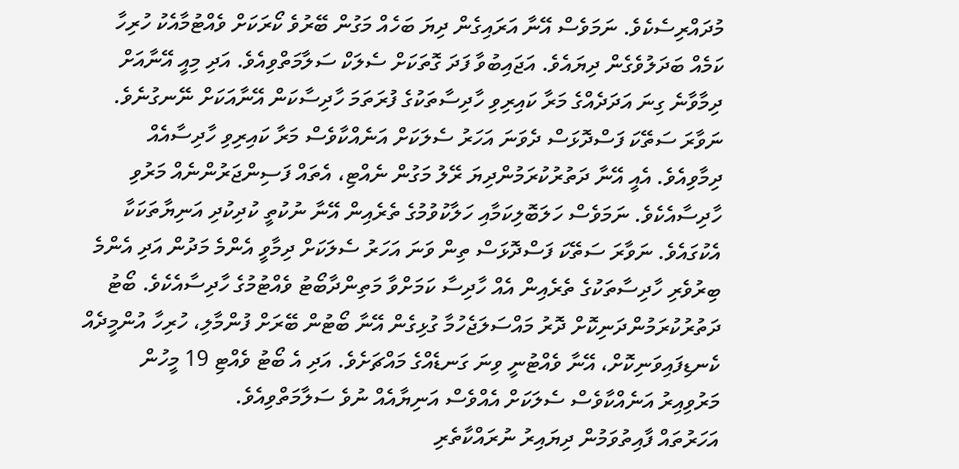މުދައްރިސެކެވެ. ނަމަވެސް އޭނާ އަރައިގެން ދިޔަ ބަހެއް މަގުން ބޭރުވެ ކޯރަކަށް ވެއްޓުމާއެކު ހުރިހާ ކަމެއް ބަދަލުވެގެން ދިޔައެވެ. އަޖައިބުވާ ފަދަ ގޮތަކަށް ސެލަކް ސަލާމަތްވިއެވެ. އަދި މިއީ އޭނާއަށް ދިމާވާނެ ގިނަ އަދަދެއްގެ މަރާ ކައިރިވި ހާދިސާތަކުގެ ފުރަތަމަ ހާދިސާކަން އޭނާއަކަށް ނޭނގުނެވެ.
ނަވާރަ ސަތޭކަ ފަސްދޮޅަސް ދެވަނަ އަހަރު ސެލަކަށް އަނެއްކާވެސް މަރާ ކައިރިވި ހާދިސާއެއް ދިމާވިއެވެ. އެއީ އޭނާ ދަތުރުކުރަމުންދިޔަ ރޭލު މަގުން ނެއްޓި، އެތައް ފަސިންޖަރުންނެއް މަރުވި ހާދިސާއެކެވެ. ނަމަވެސް ހަލަބޮލިކަމާއި ހަލާކުވުމުގެ ތެރެއިން އޭނާ ނުކުތީ ކުދިކުދި އަނިޔާތަކަކާ އެކުގައެވެ. ނަވާރަ ސަތޭކަ ފަސްދޮޅަސް ތިން ވަނަ އަހަރު ސެލަކަށް ދިމާވީ އެންމެ މަދުން އަދި އެންމެ ބިރުވެރި ހާދިސާތަކުގެ ތެރެއިން އެއް ހާދިސާ ކަމަށްވާ މަތިންދާބޯޓު ވެއްޓުމުގެ ހާދިސާއެކެވެ. ބޯޓު ދަތުރުކުރަމުންދަނިކޮށް ދޮރު މައްސަލަޖެހުމާ ގުޅިގެން އޭނާ ބޯޓުން ބޭރަށް ފުންމާލި، ހުރިހާ އުންމީދެއް ކެނޑިފައިވަނިކޮށް، އޭނާ ވެއްޓުނީ ވިނަ ގަނޑެއްގެ މައްޗަށެވެ. އަދި އެ ބޯޓު ވެއްޓި 19 މީހުން މަރުވިއިރު އަނެއްކާވެސް ސެލަކަށް އެއްވެސް އަނިޔާއެއް ނުވެ ސަލާމަތްވިއެވެ.
އަހަރުތައް ފާއިތުވަމުން ދިޔައިރު ނުރައްކާތެރި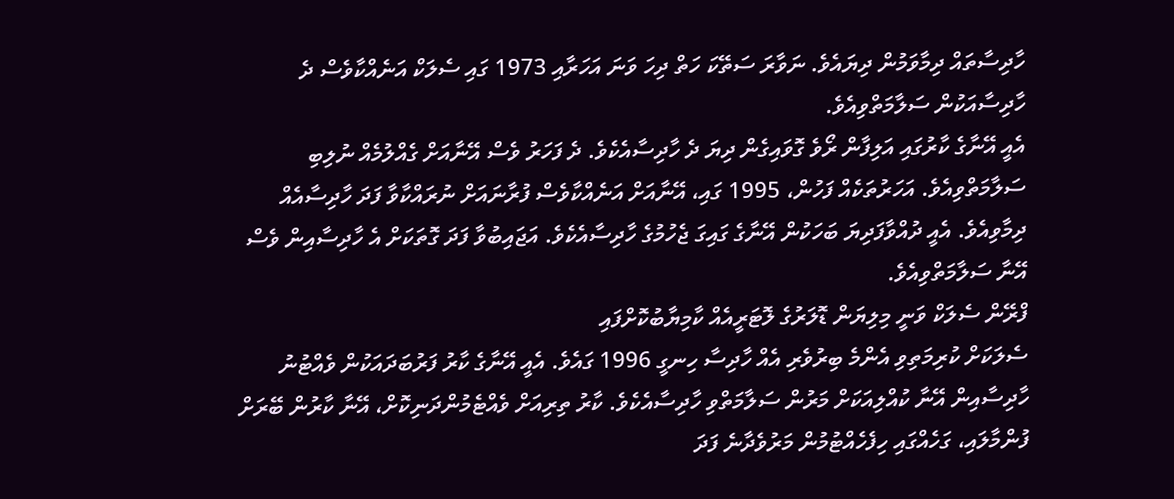ހާދިސާތައް ދިމާވަމުން ދިޔައެވެ. ނަވާރަ ސަތޭކަ ހަތް ދިހަ ވަނަ އަހަރާއި 1973 ގައި ސެލަކް އަނެއްކާވެސް ދެ ހާދިސާއަކުން ސަލާމަތްވިއެވެ.
އެއީ އޭނާގެ ކާރުގައި އަލިފާން ރޯވެ ގޮވައިގެން ދިޔަ ދެ ހާދިސާއެކެވެ. ދެ ފަހަރު ވެސް އޭނާއަށް ގެއްލުމެއް ނުލިބި ސަލާމަތްވިއެވެ. އަހަރުތަކެއް ފަހުން، 1995 ގައި، އޭނާއަށް އަނެއްކާވެސް ފުރާނައަށް ނުރައްކާވާ ފަދަ ހާދިސާއެއް ދިމާވިއެވެ. އެއީ ދުއްވާފަދިޔަ ބަހަކުން އޭނާގެ ގައިގަ ޖެހުމުގެ ހާދިސާއެކެވެ. އަޖައިބުވާ ފަދަ ގޮތަކަށް އެ ހާދިސާއިން ވެސް އޭނާ ސަލާމަތްވިއެވެ.
ފްރޭން ސެލަކް ވަނީ މިލިޔަން ޑޮލަރުގެ ލޮޓަރީއެއް ކާމިޔާބުކޮށްފައި
ސެލަކަށް ކުރިމަތިވި އެންމެ ބިރުވެރި އެއް ހާދިސާ ހިނގީ 1996 ގައެވެ. އެއީ އޭނާގެ ކާރު ފަރުބަދައަކުން ވެއްޓުނު ހާދިސާއިން އޭނާ ކުއްލިއަކަށް މަރުން ސަލާމަތްވި ހާދިސާއެކެވެ. ކާރު ތިރިއަށް ވެއްޓެމުންދަނިކޮށް، އޭނާ ކާރުން ބޭރަށް ފުންމާލައި، ގަހެއްގައި ހިފެހެއްޓުމުން މަރުވެދާނެ ފަދަ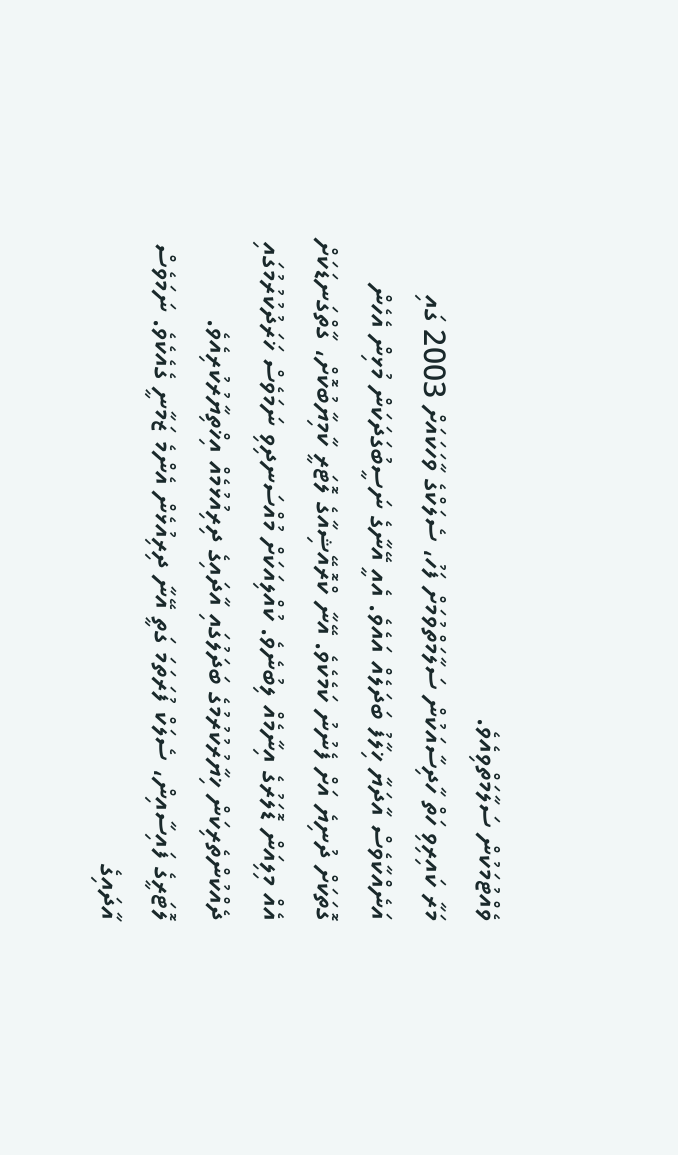ވެއްޓުމަކުން ސަލާމަތްވިއެވެ.
މަރާ ކައިރިވި ހަތް ހާދިސާއަކުން ސަލާމަތްވުމަށް ފަހު، ސެލަކްގެ ވާހަކައަށް 2003 ގައި އަނެއްކާވެސް އާދަޔާ ޚިލާފު ބަދަލެއް އައެވެ. އެއީ އޭނާގެ ނަސީބުގަދަކަން މުޅިން އެހެން ގޮތަކަށް ދުނިޔެ އަށް ފެނުނު ކަމެކެވެ. އޭނާ ކްރޮއޭޝިއާގެ ލޮޓަރީ ކާމިޔާބުކޮށް، ގާތްގަނޑަކަށް އެއް މިލިއަން ޑޮލަރުގެ އިނާމެއް ލިބުނެވެ. ކުއްލިއަކަށް މުއްސަނދިވި ނަމަވެސް ޚަރަދުކުރުމުގައި ދެއްކުންތެރިކަން ޚިޔާރުކުރުމުގެ ބަދަލުގައި އާދައިގެ ދިރިއުޅުމެއް އިޚްތިޔާރުކުރިއެވެ.
ލޮޓަރީގެ ފައިސާއިން، ސެލަކް ފުރަތަމަ ގަތީ އޭނާ ދިރިއުޅެން އެންމެ ޒަމާނީ ގެއެކެވެ. ނަމަވެސް އާދައިގެ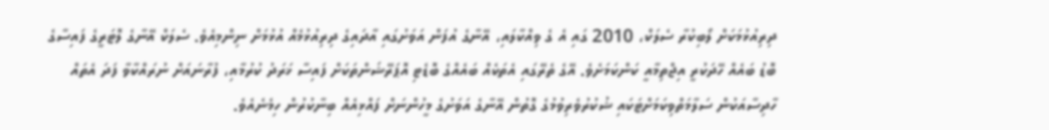ދިރިއުޅުމަކަށް ލޯބިކުރާ ސެލަކް، 2010 ގައި އެ ގެ ވިއްކާލައި، އޭނާގެ އުފަން އަވަށުގައި އާދައިގެ ދިރިއުޅުމެއް އުޅުމަށް ނިންމިއެވެ. ސެލަކް އޭނާގެ ލޮޓަރީގެ ފައިސާގެ ބޮޑު ބައެއް ހޭދަކުރީ އިޖްތިމާއީ ކަންކަމަށެވެ. އޭގެ ތެރޭގައި އެތަކެއް ބައެއްގެ ބޮޑެޓި އޮޕަރޭޝަންތަކަށް ފައިސާ ޚަރަދު ކުރުމާއި، ފުރާނައަށް ނުރައްކާވާ ފަދަ އެތައް ހާދިސާއަކުން ސަލާމަތްވިކަމަށްޓަކައި ޝުކުރުވެރިވުމުގެ ގޮތުން އޭނާގެ އަވަށުގެ މީހުންނަށް ފައްޅިއެއް ބިނާކުރުން ހިމެނެއެވެ.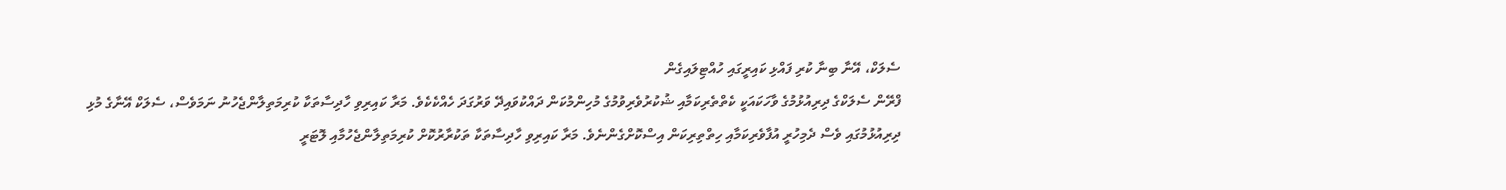ސެލަކް، އޭނާ ބިނާ ކުރި ފައްޅި ކައިރީގައި ހުއްޓިލައިގެން
ފްރޭން ސެލަކްގެ ދިރިއުޅުމުގެ ވާހަކައަކީ ކެތްތެރިކަމާއި ޝުކުރުވެރިވުމުގެ މުހިންމުކަން ދައްކުވައިދޭ ވަރުގަދަ ހެއްކެކެވެ. މަރާ ކައިރިވި ހާދިސާތަކާ ކުރިމަތިލާންޖެހުނު ނަމަވެސް، ސެލަކް އޭނާގެ މުޅި ދިރިއުޅުމުގައި ވެސް ދެމިހުރީ އުފާވެރިކަމާއި ހިތްތިރިކަން އިސްކޮށްގެންނެވެ. މަރާ ކައިރިވި ހާދިސާތަކާ ތަކުރާރުކޮށް ކުރިމަތިލާންޖެހުމާއި ލޮޓަރީ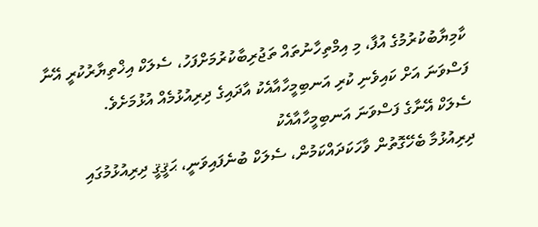ކާމިޔާބުކުރުމުގެ އުފާ، މި އިމްތިހާނުތައް ތަޖުރިބާކުރުމަށްފަހު، ސެލަކް އިޚްތިޔާރުކުރީ އޭނާ ފަސްވަނަ އަށް ކައިވެނި ކުރި އަނބިމީހާއާއެކު އާދައިގެ ދިރިއުޅުމެއް އުޅުމަށެވެ.
ސެލަކް އޭނާގެ ފަސްވަނަ އަނބިމީހާއާއެކު
ދިރިއުޅުމާ ބެހޭގޮތުން ވާހަކަދައްކަމުން، ސެލަކް ބުނެފައިވަނީ، ޙަޤީޤީ ދިރިއުޅުމުގައި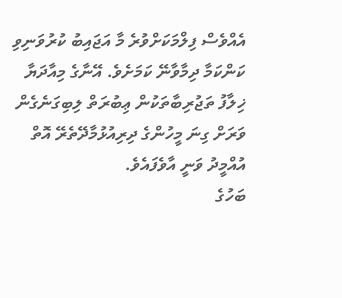އެއްވެސް ފިލްމަކަށްވުރެ މާ އަޖައިބު ކުރުވަނިވި ކަންކަމާ ދިމާވާނޭ ކަމަށެވެ. އޭނާގެ މިއާދަޔާ ޚިލާފު ތަޖުރިބާތަކުން ޢިބުރަތް ލިބިގަނެގެން ވަރަށް ގިނަ މީހުންގެ ދިރިއުޅުމާދޭތެރޭ އޮތް އުއްމީދު ވަނީ އާވެފައެވެ.
ބަހުގެ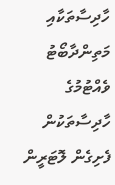ހާދިސާތަކާއި މަތިންދާބޯޓު ވެއްޓުމުގެ ހާދިސާތަކުން ފެށިގެން ލޮޓަރީން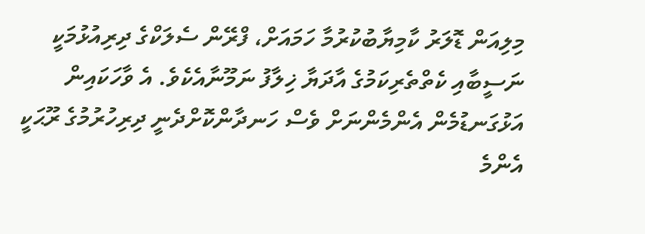މިލިއަން ޑޮލަރު ކާމިޔާބުކުރުމާ ހަމައަށް، ފްރޭން ސެލަކްގެ ދިރިއުޅުމަކީ ނަސީބާއި ކެތްތެރިކަމުގެ އާދަޔާ ޚިލާފު ނަމޫނާއެކެވެ. އެ ވާހަކައިން އަޅުގަނޑުމެން އެންމެންނަށް ވެސް ހަނދާންކޮށްދެނީ ދިރިހުރުމުގެ ރޫޙަކީ އެންމެ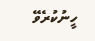ހީނުކުރެވޭ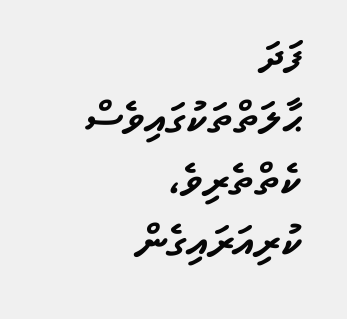ފަދަ ޙާލަތްތަކުގައިވެސް ކެތްތެރިވެ، ކުރިއަރައިގެން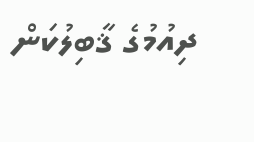ދިއުމުގެ ޤާބިލުކަން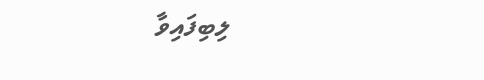ލިބިފައިވާ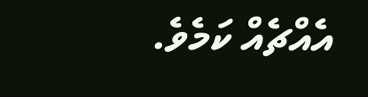އެއްޗެއް ކަމެވެ.